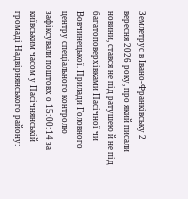Землетрус в Івано-Франківську 2 вересня 2026 року, про який писали новини, стався не під ратушею й не під багатоповерхівками Пасічної чи Вовчинецької. Прилади Головного центру спеціального контролю зафіксували поштовх о 15:00:14 за київським часом у Пасічнянській громаді Надвірнянського району: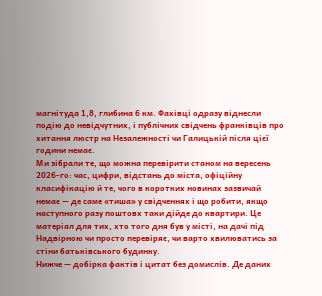магнітуда 1,8, глибина 6 км. Фахівці одразу віднесли подію до невідчутних, і публічних свідчень франківців про хитання люстр на Незалежності чи Галицькій після цієї години немає.
Ми зібрали те, що можна перевірити станом на вересень 2026-го: час, цифри, відстань до міста, офіційну класифікацію й те, чого в коротких новинах зазвичай немає — де саме «тиша» у свідченнях і що робити, якщо наступного разу поштовх таки дійде до квартири. Це матеріал для тих, хто того дня був у місті, на дачі під Надвірною чи просто перевіряє, чи варто хвилюватись за стіни батьківського будинку.
Нижче — добірка фактів і цитат без домислів. Де даних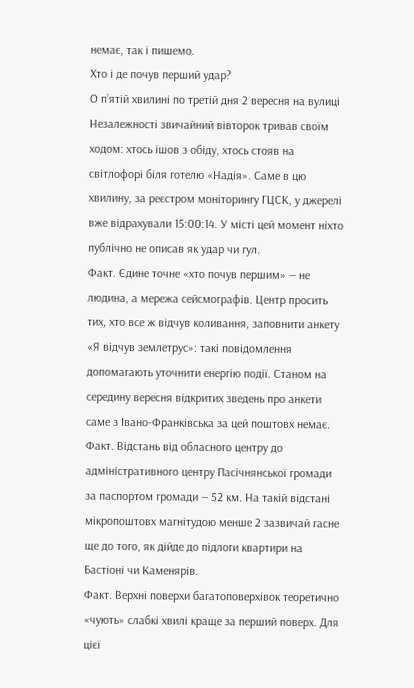немає, так і пишемо.
Хто і де почув перший удар?
О п’ятій хвилині по третій дня 2 вересня на вулиці Незалежності звичайний вівторок тривав своїм ходом: хтось ішов з обіду, хтось стояв на світлофорі біля готелю «Надія». Саме в цю хвилину, за реєстром моніторингу ГЦСК, у джерелі вже відрахували 15:00:14. У місті цей момент ніхто публічно не описав як удар чи гул.
Факт. Єдине точне «хто почув першим» — не людина, а мережа сейсмографів. Центр просить тих, хто все ж відчув коливання, заповнити анкету «Я відчув землетрус»: такі повідомлення допомагають уточнити енергію події. Станом на середину вересня відкритих зведень про анкети саме з Івано-Франківська за цей поштовх немає.
Факт. Відстань від обласного центру до адміністративного центру Пасічнянської громади за паспортом громади — 52 км. На такій відстані мікропоштовх магнітудою менше 2 зазвичай гасне ще до того, як дійде до підлоги квартири на Бастіоні чи Каменярів.
Факт. Верхні поверхи багатоповерхівок теоретично «чують» слабкі хвилі краще за перший поверх. Для цієї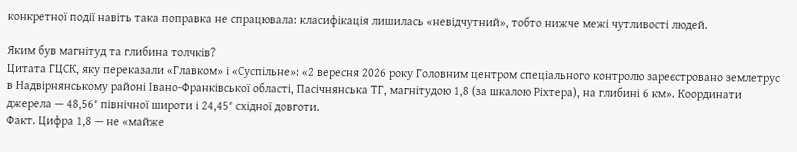конкретної події навіть така поправка не спрацювала: класифікація лишилась «невідчутний», тобто нижче межі чутливості людей.

Яким був магнітуд та глибина толчків?
Цитата ГЦСК, яку переказали «Главком» і «Суспільне»: «2 вересня 2026 року Головним центром спеціального контролю зареєстровано землетрус в Надвірнянському районі Івано-Франківської області, Пасічнянська ТГ, магнітудою 1,8 (за шкалою Ріхтера), на глибині 6 км». Координати джерела — 48,56° північної широти і 24,45° східної довготи.
Факт. Цифра 1,8 — не «майже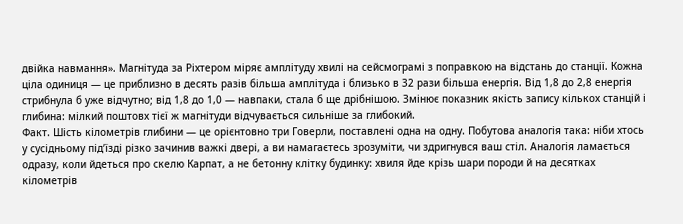двійка навмання». Магнітуда за Ріхтером міряє амплітуду хвилі на сейсмограмі з поправкою на відстань до станції. Кожна ціла одиниця — це приблизно в десять разів більша амплітуда і близько в 32 рази більша енергія. Від 1,8 до 2,8 енергія стрибнула б уже відчутно; від 1,8 до 1,0 — навпаки, стала б ще дрібнішою. Змінює показник якість запису кількох станцій і глибина: мілкий поштовх тієї ж магнітуди відчувається сильніше за глибокий.
Факт. Шість кілометрів глибини — це орієнтовно три Говерли, поставлені одна на одну. Побутова аналогія така: ніби хтось у сусідньому під’їзді різко зачинив важкі двері, а ви намагаєтесь зрозуміти, чи здригнувся ваш стіл. Аналогія ламається одразу, коли йдеться про скелю Карпат, а не бетонну клітку будинку: хвиля йде крізь шари породи й на десятках кілометрів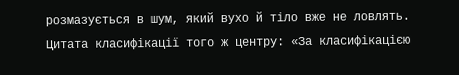розмазується в шум, який вухо й тіло вже не ловлять.
Цитата класифікації того ж центру: «За класифікацією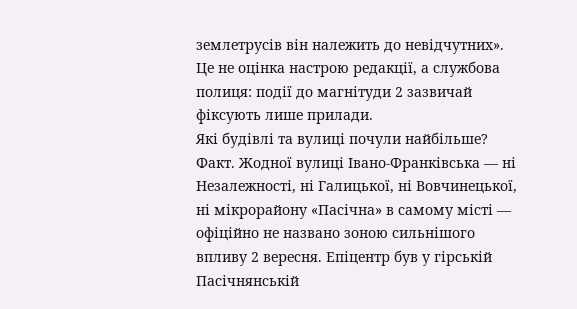землетрусів він належить до невідчутних». Це не оцінка настрою редакції, а службова полиця: події до магнітуди 2 зазвичай фіксують лише прилади.
Які будівлі та вулиці почули найбільше?
Факт. Жодної вулиці Івано-Франківська — ні Незалежності, ні Галицької, ні Вовчинецької, ні мікрорайону «Пасічна» в самому місті — офіційно не названо зоною сильнішого впливу 2 вересня. Епіцентр був у гірській Пасічнянській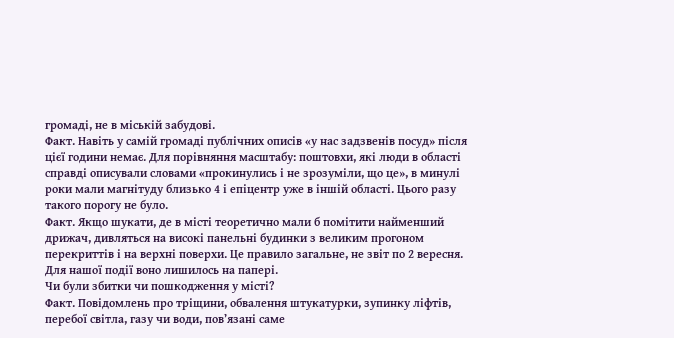громаді, не в міській забудові.
Факт. Навіть у самій громаді публічних описів «у нас задзвенів посуд» після цієї години немає. Для порівняння масштабу: поштовхи, які люди в області справді описували словами «прокинулись і не зрозуміли, що це», в минулі роки мали магнітуду близько 4 і епіцентр уже в іншій області. Цього разу такого порогу не було.
Факт. Якщо шукати, де в місті теоретично мали б помітити найменший дрижач, дивляться на високі панельні будинки з великим прогоном перекриттів і на верхні поверхи. Це правило загальне, не звіт по 2 вересня. Для нашої події воно лишилось на папері.
Чи були збитки чи пошкодження у місті?
Факт. Повідомлень про тріщини, обвалення штукатурки, зупинку ліфтів, перебої світла, газу чи води, пов’язані саме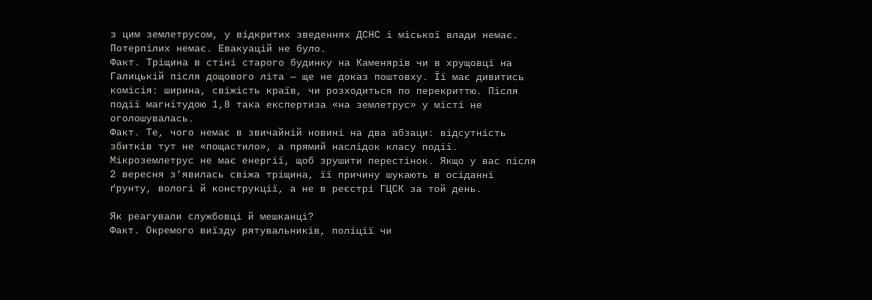з цим землетрусом, у відкритих зведеннях ДСНС і міської влади немає. Потерпілих немає. Евакуацій не було.
Факт. Тріщина в стіні старого будинку на Каменярів чи в хрущовці на Галицькій після дощового літа — ще не доказ поштовху. Її має дивитись комісія: ширина, свіжість країв, чи розходиться по перекриттю. Після події магнітудою 1,8 така експертиза «на землетрус» у місті не оголошувалась.
Факт. Те, чого немає в звичайній новині на два абзаци: відсутність збитків тут не «пощастило», а прямий наслідок класу події. Мікроземлетрус не має енергії, щоб зрушити перестінок. Якщо у вас після 2 вересня з’явилась свіжа тріщина, її причину шукають в осіданні ґрунту, вологі й конструкції, а не в реєстрі ГЦСК за той день.

Як реагували службовці й мешканці?
Факт. Окремого виїзду рятувальників, поліції чи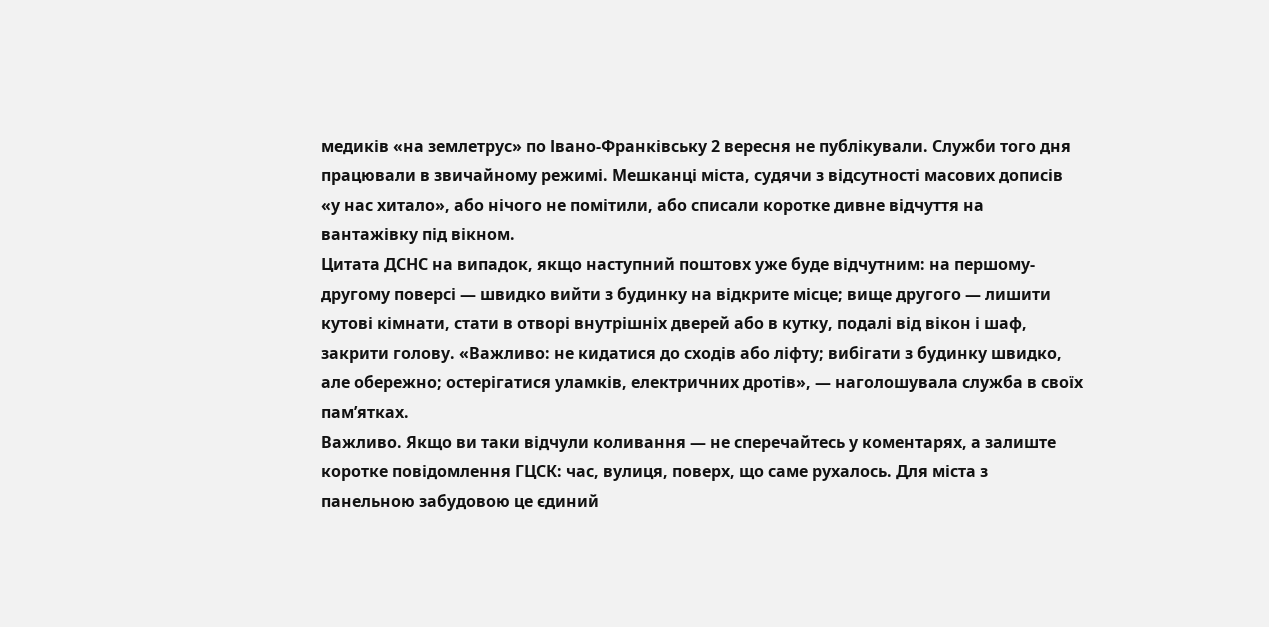медиків «на землетрус» по Івано-Франківську 2 вересня не публікували. Служби того дня працювали в звичайному режимі. Мешканці міста, судячи з відсутності масових дописів «у нас хитало», або нічого не помітили, або списали коротке дивне відчуття на вантажівку під вікном.
Цитата ДСНС на випадок, якщо наступний поштовх уже буде відчутним: на першому-другому поверсі — швидко вийти з будинку на відкрите місце; вище другого — лишити кутові кімнати, стати в отворі внутрішніх дверей або в кутку, подалі від вікон і шаф, закрити голову. «Важливо: не кидатися до сходів або ліфту; вибігати з будинку швидко, але обережно; остерігатися уламків, електричних дротів», — наголошувала служба в своїх пам’ятках.
Важливо. Якщо ви таки відчули коливання — не сперечайтесь у коментарях, а залиште коротке повідомлення ГЦСК: час, вулиця, поверх, що саме рухалось. Для міста з панельною забудовою це єдиний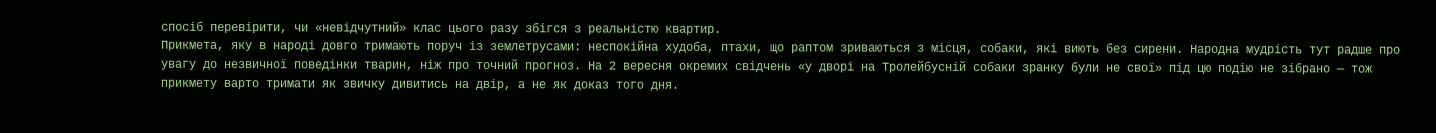спосіб перевірити, чи «невідчутний» клас цього разу збігся з реальністю квартир.
Прикмета, яку в народі довго тримають поруч із землетрусами: неспокійна худоба, птахи, що раптом зриваються з місця, собаки, які виють без сирени. Народна мудрість тут радше про увагу до незвичної поведінки тварин, ніж про точний прогноз. На 2 вересня окремих свідчень «у дворі на Тролейбусній собаки зранку були не свої» під цю подію не зібрано — тож прикмету варто тримати як звичку дивитись на двір, а не як доказ того дня.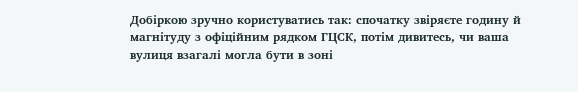Добіркою зручно користуватись так: спочатку звіряєте годину й магнітуду з офіційним рядком ГЦСК, потім дивитесь, чи ваша вулиця взагалі могла бути в зоні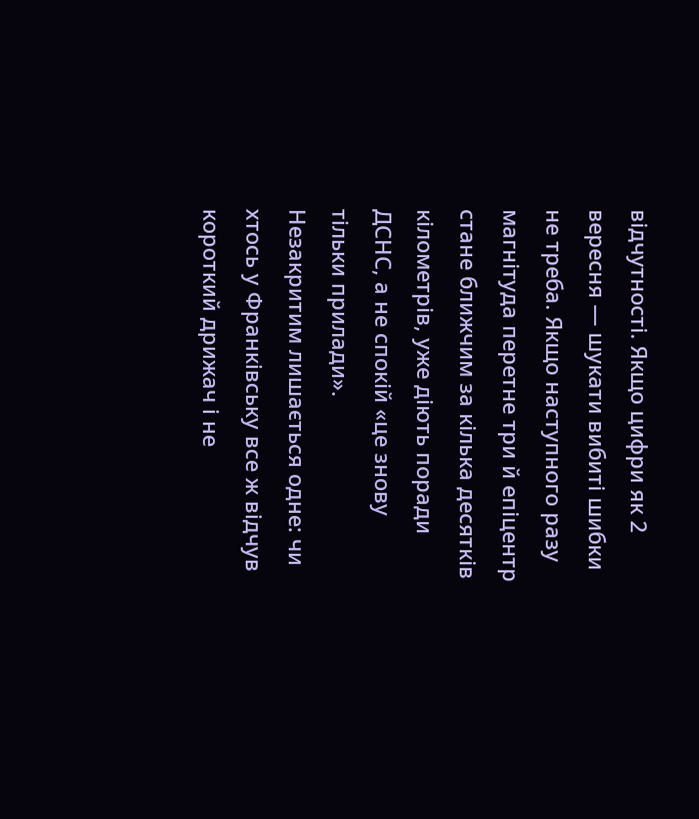відчутності. Якщо цифри як 2 вересня — шукати вибиті шибки не треба. Якщо наступного разу магнітуда перетне три й епіцентр стане ближчим за кілька десятків кілометрів, уже діють поради ДСНС, а не спокій «це знову тільки прилади».
Незакритим лишається одне: чи хтось у Франківську все ж відчув короткий дрижач і не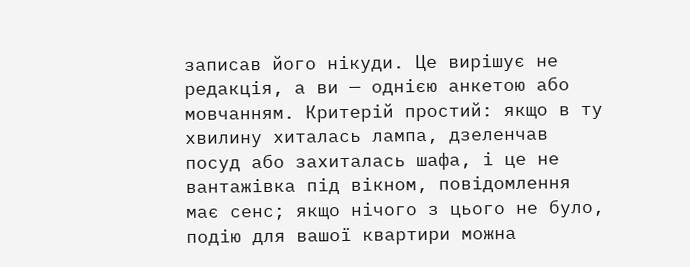записав його нікуди. Це вирішує не редакція, а ви — однією анкетою або мовчанням. Критерій простий: якщо в ту хвилину хиталась лампа, дзеленчав посуд або захиталась шафа, і це не вантажівка під вікном, повідомлення має сенс; якщо нічого з цього не було, подію для вашої квартири можна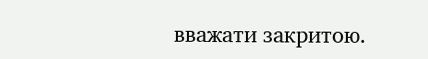вважати закритою.